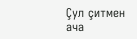Çул çитмен ача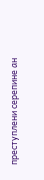преступлени серепине ан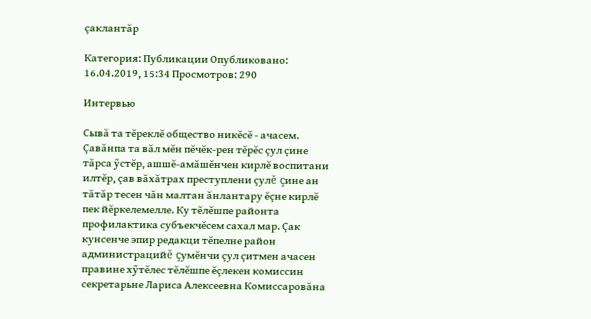çаклантăр

Категория: Публикации Опубликовано: 16.04.2019, 15:34 Просмотров: 290

Интервью

Сывă та тĕреклĕ общество никĕсĕ - ачасем. Çавăнпа та вăл мĕн пĕчĕк-рен тĕрĕс çул çине тăрса ỹстĕр, ашшĕ-амăшĕнчен кирлĕ воспитани илтĕр, çав вăхăтрах преступлени çулĕ çине ан тăтăр тесен чăн малтан ăнлантару ĕçне кирлĕ пек йĕркелемелле. Ку тĕлĕшпе районта профилактика субъекчĕсем сахал мар. Çак кунсенче эпир редакци тĕпелне район администрацийĕ çумĕнчи çул çитмен ачасен правине хỹтĕлес тĕлĕшпе ĕçлекен комиссин секретарьне Лариса Алексеевна Комиссаровăна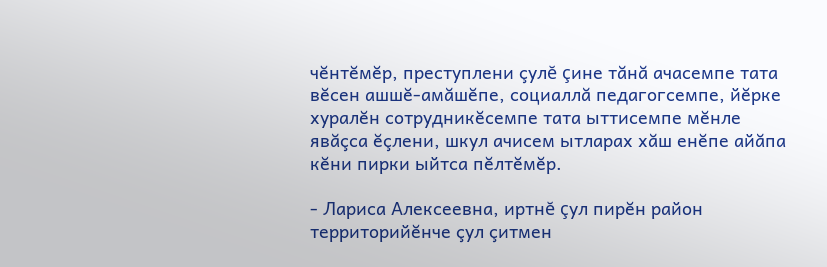чĕнтĕмĕр, преступлени çулĕ çине тăнă ачасемпе тата вĕсен ашшĕ-амăшĕпе, социаллă педагогсемпе, йĕрке хуралĕн сотрудникĕсемпе тата ыттисемпе мĕнле явăçса ĕçлени, шкул ачисем ытларах хăш енĕпе айăпа кĕни пирки ыйтса пĕлтĕмĕр.

- Лариса Алексеевна, иртнĕ çул пирĕн район территорийĕнче çул çитмен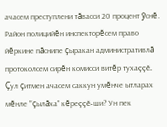ачасем преступлени тăвасси 20 процент ỹснĕ. Район полицийĕн инспекторĕсем право йĕркине пăснипе çыракан административлă протоколсем сирĕн комисси витĕр тухаççĕ. Çул çитмен ачасем саккун умĕнче ытларах мĕнле "çылăха" кĕреççĕ-ши? Ун пек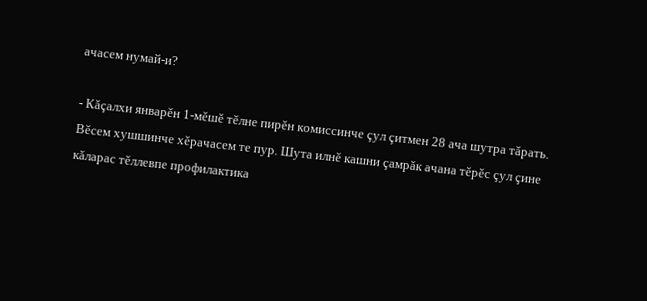ачасем нумай-и?

- Кăçалхи январĕн 1-мĕшĕ тĕлне пирĕн комиссинче çул çитмен 28 ача шутра тăрать. Вĕсем хушшинче хĕрачасем те пур. Шута илнĕ кашни çамрăк ачана тĕрĕс çул çине кăларас тĕллевпе профилактика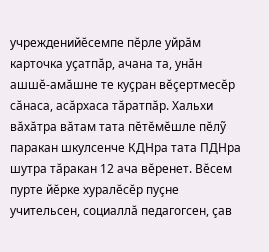учрежденийĕсемпе пĕрле уйрăм карточка уçатпăр, ачана та, унăн ашшĕ-амăшне те куçран вĕçертмесĕр сăнаса, асăрхаса тăратпăр. Хальхи вăхăтра вăтам тата пĕтĕмĕшле пĕлỹ паракан шкулсенче КДНра тата ПДНра шутра тăракан 12 ача вĕренет. Вĕсем пурте йĕрке хуралĕсĕр пуçне учительсен, социаллă педагогсен, çав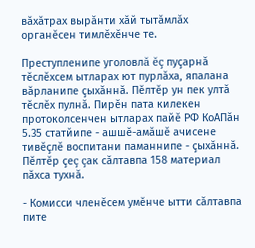вăхăтрах вырăнти хăй тытăмлăх органĕсен тимлĕхĕнче те.

Преступленипе уголовлă ĕç пуçарнă тĕслĕхсем ытларах ют пурлăха, япалана вăрланипе çыхăннă. Пĕлтĕр ун пек ултă тĕслĕх пулнă. Пирĕн пата килекен протоколсенчен ытларах пайĕ РФ КоАПăн 5.35 статйипе - ашшĕ-амăшĕ ачисене тивĕçлĕ воспитани паманнипе - çыхăннă. Пĕлтĕр çеç çак сăлтавпа 158 материал пăхса тухнă.

- Комисси членĕсем умĕнче ытти сăлтавпа пите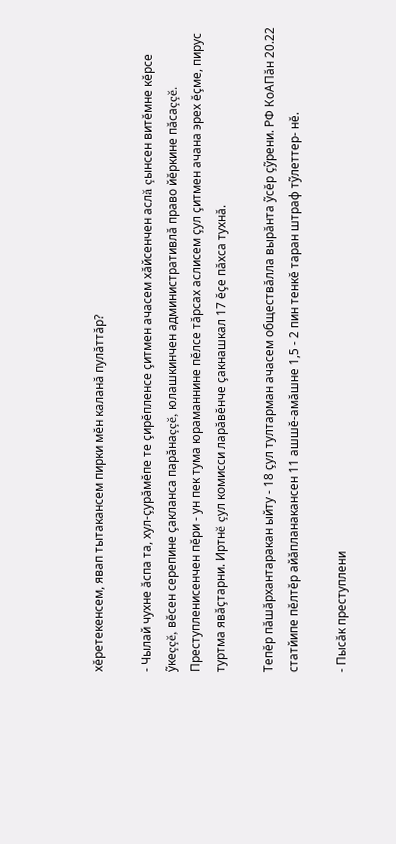хĕретекенсем, явап тытакансем пирки мĕн каланă пулăттăр?

- Чылай чухне ăспа та, хул-çурăмĕпе те çирĕпленсе çитмен ачасем хăйсенчен аслă çынсен витĕмне кĕрсе ỹкеççĕ, вĕсен серепине çакланса парăнаççĕ, юлашкинчен административлă право йĕркине пăсаççĕ. Преступленисенчен пĕри - ун пек тума юраманнине пĕлсе тăрсах аслисем çул çитмен ачана эрех ĕçме, пирус туртма явăçтарни. Иртнĕ çул комисси ларăвĕнче çакнашкал 17 ĕçе пăхса тухнă.

Тепĕр пăшăрхантаракан ыйту - 18 çул тултарман ачасем обществăлла вырăнта ỹсĕр çỹрени. РФ КоАПăн 20.22 статйипе пĕлтĕр айăпланакансен 11 ашшĕ-амăшне 1,5 - 2 пин тенкĕ таран штраф тỹлеттер- нĕ.

- Пысăк преступлени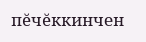пĕчĕккинчен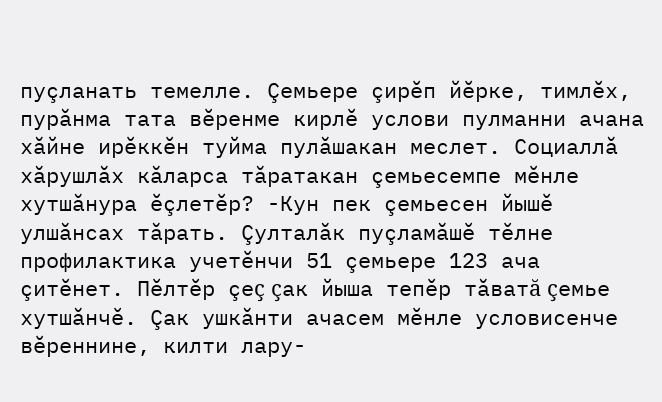пуçланать темелле. Çемьере çирĕп йĕрке, тимлĕх, пурăнма тата вĕренме кирлĕ услови пулманни ачана хăйне ирĕккĕн туйма пулăшакан меслет. Социаллă хăрушлăх кăларса тăратакан çемьесемпе мĕнле хутшăнура ĕçлетĕр? -Кун пек çемьесен йышĕ улшăнсах тăрать. Çулталăк пуçламăшĕ тĕлне профилактика учетĕнчи 51 çемьере 123 ача çитĕнет. Пĕлтĕр çеç çак йыша тепĕр тăватă çемье хутшăнчĕ. Çак ушкăнти ачасем мĕнле условисенче вĕреннине, килти лару-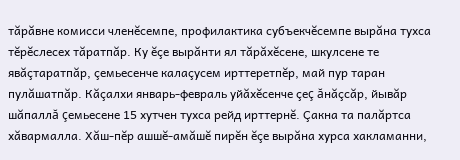тăрăвне комисси членĕсемпе, профилактика субъекчĕсемпе вырăна тухса тĕрĕслесех тăратпăр. Ку ĕçе вырăнти ял тăрăхĕсене, шкулсене те явăçтаратпăр, çемьесенче калаçусем ирттеретпĕр, май пур таран пулăшатпăр. Кăçалхи январь-февраль уйăхĕсенче çеç ăнăçсăр, йывăр шăпаллă çемьесене 15 хутчен тухса рейд ирттернĕ. Çакна та палăртса хăвармалла. Хăш-пĕр ашшĕ-амăшĕ пирĕн ĕçе вырăна хурса хакламанни,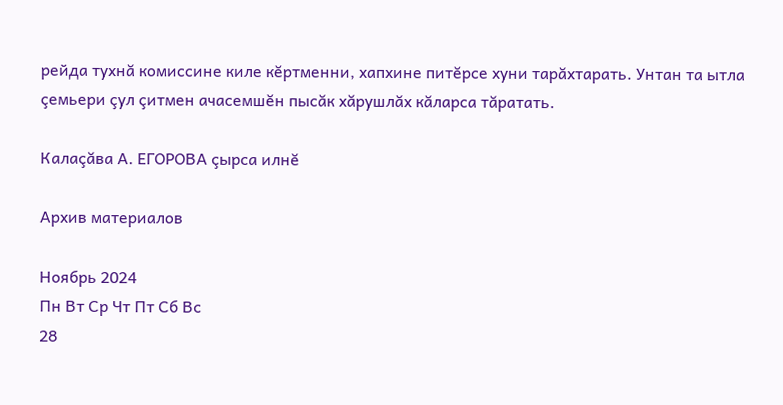рейда тухнă комиссине киле кĕртменни, хапхине питĕрсе хуни тарăхтарать. Унтан та ытла çемьери çул çитмен ачасемшĕн пысăк хăрушлăх кăларса тăратать.

Калаçăва А. ЕГОРОВА çырса илнĕ

Архив материалов

Ноябрь 2024
Пн Вт Ср Чт Пт Сб Вс
28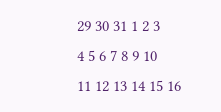29 30 31 1 2 3
4 5 6 7 8 9 10
11 12 13 14 15 16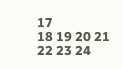17
18 19 20 21 22 23 24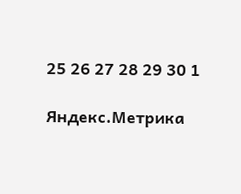25 26 27 28 29 30 1

Яндекс.Метрика